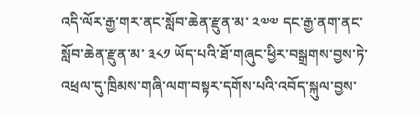འདི་ལོར་རྒྱ་གར་ནང་སློབ་ཆེན་རྫུན་མ་ ༢༧༧ དང་རྒྱ་ནག་ནང་སློབ་ཆེན་རྫུན་མ་ ༣༨༡ ཡོད་པའི་ཐོ་གཞུང་ཕྱིར་བསྒྲགས་བྱས་ཏེ་འཕྲལ་དུ་ཁྲིམས་གཞི་ལག་བསྟར་དགོས་པའི་འབོད་སྐུལ་བྱས་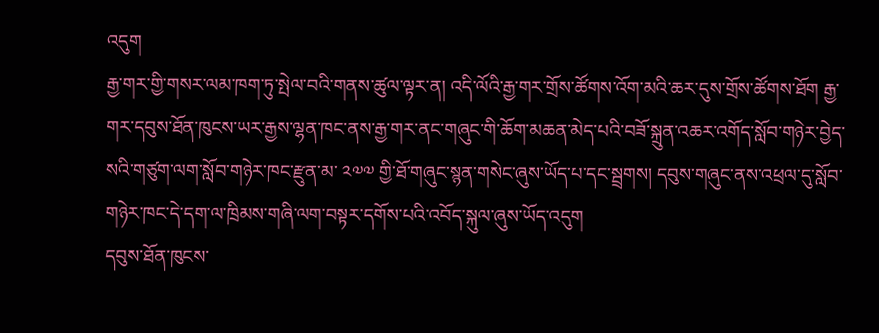འདུག
རྒྱ་གར་གྱི་གསར་ལམ་ཁག་ཏུ་སྤེལ་བའི་གནས་ཚུལ་ལྟར་ན། འདི་ལོའི་རྒྱ་གར་གྲོས་ཚོགས་འོག་མའི་ཆར་དུས་གྲོས་ཚོགས་ཐོག རྒྱ་གར་དབུས་ཐོན་ཁུངས་ཡར་རྒྱས་ལྷན་ཁང་ནས་རྒྱ་གར་ནང་གཞུང་གི་ཆོག་མཆན་མེད་པའི་བཟོ་སྐྲུན་འཆར་འགོད་སློབ་གཉེར་བྱེད་སའི་གཙུག་ལག་སློབ་གཉེར་ཁང་རྫུན་མ་ ༢༧༧ གྱི་ཐོ་གཞུང་སྙན་གསེང་ཞུས་ཡོད་པ་དང་སྦྲགས། དབུས་གཞུང་ནས་འཕྲལ་དུ་སློབ་གཉེར་ཁང་དེ་དག་ལ་ཁྲིམས་གཞི་ལག་བསྟར་དགོས་པའི་འབོད་སྐུལ་ཞུས་ཡོད་འདུག
དབུས་ཐོན་ཁུངས་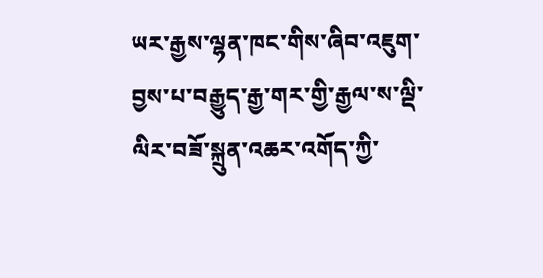ཡར་རྒྱས་ལྷན་ཁང་གིས་ཞིབ་འཇུག་བྱས་པ་བརྒྱུད་རྒྱ་གར་གྱི་རྒྱལ་ས་ལྡི་ལིར་བཟོ་སྐྲུན་འཆར་འགོད་ཀྱི་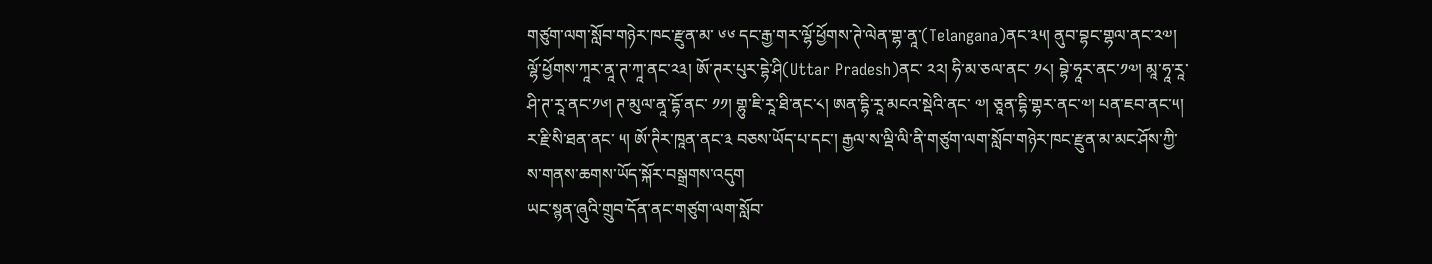གཙུག་ལག་སློབ་གཉེར་ཁང་རྫུན་མ་ ༦༦ དང་རྒྱ་གར་ལྷོ་ཕྱོགས་ཊེ་ལེན་གྷ་ནཱ་(Telangana)ནང་༣༥། ནུབ་བྷང་གྷལ་ནང་༢༧། ལྷོ་ཕྱོགས་ཀཱར་ནཱ་ཊ་ཀཱ་ནང་༢༣། ཨོ་ཊར་པུར་དྷེ་ཤི(Uttar Pradesh)ནང་ ༢༢། ཧི་མ་ཅལ་ནང་ ༡༨། བྷེ་ཧཱར་ནང་༡༧། མཱ་ཧཱ་རཱ་ཤི་ཊ་རཱ་ནང་༡༦། ཊ་མུལ་ནཱ་དྷོ་ནང་ ༡༡། གྷུ་ཇི་རཱ་ཐི་ནང་༨། ཨན་དྷི་རཱ་མངའ་སྡེའི་ནང་ ༧། ཅཱན་དྷི་གྷར་ནང་༧། པན་ཇབ་ནང་༥། ར་རྗི་སི་ཐན་ནང་ ༥། ཨོ་ཊིར་ཁཱན་ནང་༣ བཅས་ཡོད་པ་དང་། རྒྱལ་ས་ལྡི་ལི་ནི་གཙུག་ལག་སློབ་གཉེར་ཁང་རྫུན་མ་མང་ཤོས་ཀྱི་ས་གནས་ཆགས་ཡོད་སྐོར་བསྒྲགས་འདུག
ཡང་སྙན་ཞུའི་གྲུབ་དོན་ནང་གཙུག་ལག་སློབ་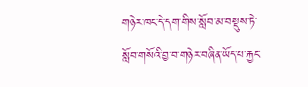གཉེར་ཁང་དེ་དག་གིས་སློབ་མ་བསྡུས་ཏེ་སློབ་གསོའི་བྱ་བ་གཉེར་བཞིན་ཡོད་པ་རྐྱང་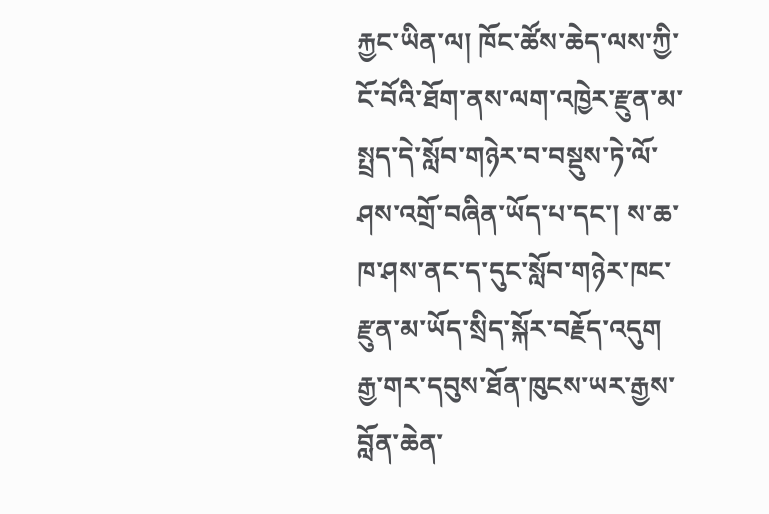རྐྱང་ཡིན་ལ། ཁོང་ཚོས་ཆེད་ལས་ཀྱི་ངོ་བོའི་ཐོག་ནས་ལག་འཁྱེར་རྫུན་མ་སྤྲད་དེ་སློབ་གཉེར་བ་བསྡུས་ཏེ་ལོ་ཤས་འགྲོ་བཞིན་ཡོད་པ་དང་། ས་ཆ་ཁ་ཤས་ནང་ད་དུང་སློབ་གཉེར་ཁང་རྫུན་མ་ཡོད་སྲིད་སྐོར་བརྗོད་འདུག
རྒྱ་གར་དབུས་ཐོན་ཁུངས་ཡར་རྒྱས་བློན་ཆེན་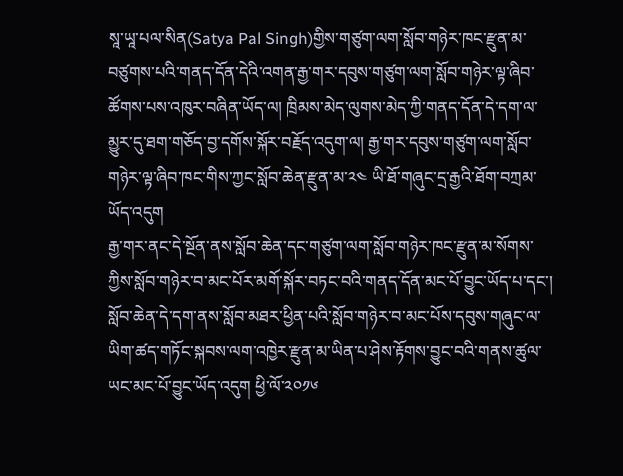སཱ་ཡཱ་པལ་སིན(Satya Pal Singh)གྱིས་གཙུག་ལག་སློབ་གཉེར་ཁང་རྫུན་མ་བཙུགས་པའི་གནད་དོན་དེའི་འགན་རྒྱ་གར་དབུས་གཙུག་ལག་སློབ་གཉེར་ལྟ་ཞིབ་ཚོགས་པས་འཁུར་བཞིན་ཡོད་ལ། ཁྲིམས་མེད་ལུགས་མེད་ཀྱི་གནད་དོན་དེ་དག་ལ་མྱུར་དུ་ཐག་གཅོད་བྱ་དགོས་སྐོར་བརྗོད་འདུག་ལ། རྒྱ་གར་དབུས་གཙུག་ལག་སློབ་གཉེར་ལྟ་ཞིབ་ཁང་གིས་ཀྱང་སློབ་ཆེན་རྫུན་མ་༢༤ ཡི་ཐོ་གཞུང་དྲ་རྒྱའི་ཐོག་བཀྲམ་ཡོད་འདུག
རྒྱ་གར་ནང་དེ་སྔོན་ནས་སློབ་ཆེན་དང་གཙུག་ལག་སློབ་གཉེར་ཁང་རྫུན་མ་སོགས་ཀྱིས་སློབ་གཉེར་བ་མང་པོར་མགོ་སྐོར་བཏང་བའི་གནད་དོན་མང་པོ་བྱུང་ཡོད་པ་དང་། སློབ་ཆེན་དེ་དག་ནས་སློབ་མཐར་ཕྱིན་པའི་སློབ་གཉེར་བ་མང་པོས་དབུས་གཞུང་ལ་ཡིག་ཚད་གཏོང་སྐབས་ལག་འཁྱེར་རྫུན་མ་ཡིན་པ་ཤེས་རྟོགས་བྱུང་བའི་གནས་ཚུལ་ཡང་མང་པོ་བྱུང་ཡོད་འདུག ཕྱི་ལོ་༢༠༡༦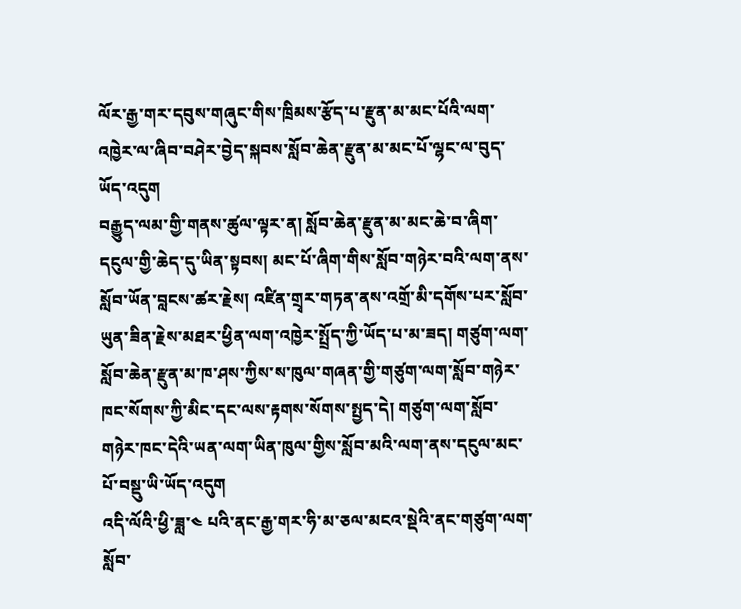ལོར་རྒྱ་གར་དབུས་གཞུང་གིས་ཁྲིམས་རྩོད་པ་རྫུན་མ་མང་པོའི་ལག་འཁྱེར་ལ་ཞིབ་བཤེར་བྱེད་སྐབས་སློབ་ཆེན་རྫུན་མ་མང་པོ་ལྷང་ལ་བུད་ཡོད་འདུག
བརྒྱུད་ལམ་གྱི་གནས་ཚུལ་ལྟར་ན། སློབ་ཆེན་རྫུན་མ་མང་ཆེ་བ་ཞིག་དངུལ་གྱི་ཆེད་དུ་ཡིན་སྟབས། མང་པོ་ཞིག་གིས་སློབ་གཉེར་བའི་ལག་ནས་སློབ་ཡོན་བླངས་ཚར་རྗེས། འཛིན་གྲྭར་གཏན་ནས་འགྲོ་མི་དགོས་པར་སློབ་ཡུན་ཟིན་རྗེས་མཐར་ཕྱིན་ལག་འཁྱེར་སྤྲོད་ཀྱི་ཡོད་པ་མ་ཟད། གཙུག་ལག་སློབ་ཆེན་རྫུན་མ་ཁ་ཤས་ཀྱིས་ས་ཁུལ་གཞན་གྱི་གཙུག་ལག་སློབ་གཉེར་ཁང་སོགས་ཀྱི་མིང་དང་ལས་རྟགས་སོགས་སྤྱད་དེ། གཙུག་ལག་སློབ་གཉེར་ཁང་དེའི་ཡན་ལག་ཡིན་ཁུལ་གྱིས་སློབ་མའི་ལག་ནས་དངུལ་མང་པོ་བསྡུ་ཡི་ཡོད་འདུག
འདི་ལོའི་ཕྱི་ཟླ་༤ པའི་ནང་རྒྱ་གར་ཧི་མ་ཅལ་མངའ་སྡེའི་ནང་གཙུག་ལག་སློབ་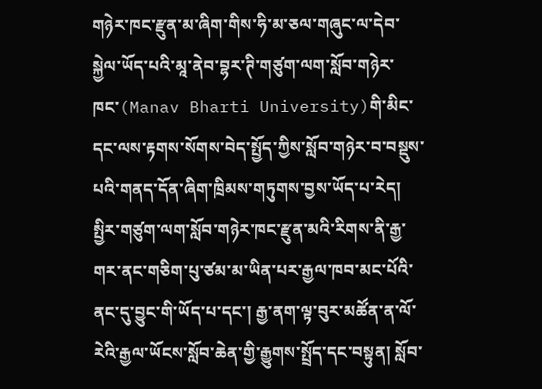གཉེར་ཁང་རྫུན་མ་ཞིག་གིས་ཧི་མ་ཅལ་གཞུང་ལ་དེབ་སྐྱེལ་ཡོད་པའི་མཱ་ནེབ་བྷར་ཊི་གཙུག་ལག་སློབ་གཉེར་ཁང་(Manav Bharti University)གི་མིང་དང་ལས་རྟགས་སོགས་བེད་སྤྱོད་ཀྱིས་སློབ་གཉེར་བ་བསྡུས་པའི་གནད་དོན་ཞིག་ཁྲིམས་གཏུགས་བྱས་ཡོད་པ་རེད།
སྤྱིར་གཙུག་ལག་སློབ་གཉེར་ཁང་རྫུན་མའི་རིགས་ནི་རྒྱ་གར་ནང་གཅིག་པུ་ཙམ་མ་ཡིན་པར་རྒྱལ་ཁབ་མང་པོའི་ནང་དུ་བྱུང་གི་ཡོད་པ་དང་། རྒྱ་ནག་ལྟ་བུར་མཚོན་ན་ལོ་རེའི་རྒྱལ་ཡོངས་སློབ་ཆེན་གྱི་རྒྱུགས་སྤྲོད་དང་བསྟུན། སློབ་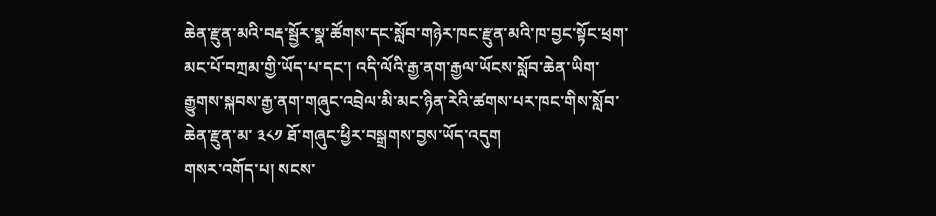ཆེན་རྫུན་མའི་བརྡ་སྦྱོར་སྣ་ཚོགས་དང་སློབ་གཉེར་ཁང་རྫུན་མའི་ཁ་བྱང་སྟོང་ཕྲག་མང་པོ་བཀྲམ་གྱི་ཡོད་པ་དང་། འདི་ལོའི་རྒྱ་ནག་རྒྱལ་ཡོངས་སློབ་ཆེན་ཡིག་རྒྱུགས་སྐབས་རྒྱ་ནག་གཞུང་འབྲེལ་མི་མང་ཉིན་རེའི་ཚགས་པར་ཁང་གིས་སློབ་ཆེན་རྫུན་མ་ ༣༨༡ ཐོ་གཞུང་ཕྱིར་བསྒྲགས་བྱས་ཡོད་འདུག
གསར་འགོད་པ། སངས་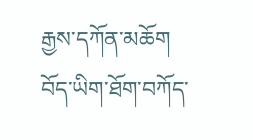རྒྱས་དཀོན་མཆོག
བོད་ཡིག་ཐོག་བཀོད་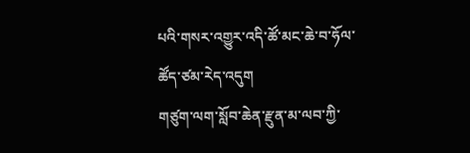པའི་གསར་འགྱུར་འདི་ཚོ་མང་ཆེ་བ་ཧོལ་ཚོད་ཙམ་རེད་འདུག
གཙུག་ལག་སློབ་ཆེན་རྫུན་མ་ལབ་ཀྱི་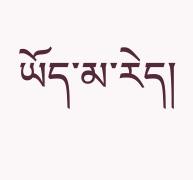ཡོད་མ་རེད།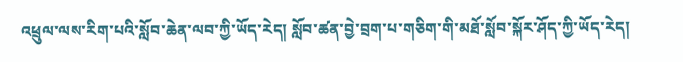འཕྲུལ་ལས་རིག་པའི་སློབ་ཆེན་ལབ་ཀྱི་ཡོད་རེད། སློབ་ཚན་བྱེ་བྲག་པ་གཅིག་གི་མཐོ་སློབ་སྐོར་ཤོད་ཀྱི་ཡོད་རེད།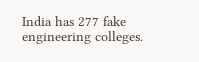India has 277 fake engineering colleges.